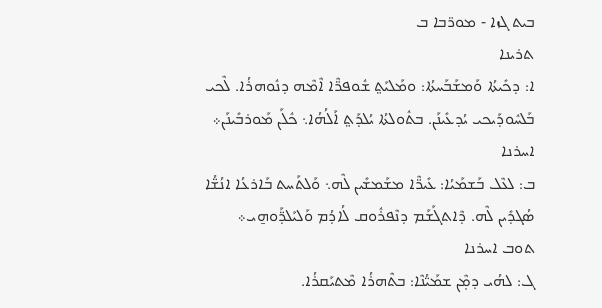ܒܝܬ ܓܙܐ - ܡܘܪ̈ܒܐ ܒ
ܬܪܝܢܐ
ܐ: ܕܟܺܝܬܳܐ ܘܰܡܫܰܒܰܚܬܳܐ: ܘܡܰܠܝܰܬ݀ ܫܽܘܦܪ̈ܶܐ ܐܶܡܶܗ ܕܢܽܘܗܪܳܐ. ܠܶܟܝ ܒܰܠܚܽܘܕܰܝܟܝ ܝܳܕܥܺܝܢܰܢ. ܒܬܽܘܠܬܳܐ ܝܳܠܕܰܬ݀ ܐܰ‌ܠܳܗܳܐ܆ ܟܽܠܰܢ ܡܰܘܪܒܺܝܢܰܢ܀
ܐܚܪܢܐ
ܒ: ܠܥܶܠ ܒܰܫܡܰܝܳܐ: ܥܺܝܪ̈ܶܐ ܡܫܰܡܫܺܝܢ ܠܶܗ܆ ܘܰܠܬܰܚܬ ܒܰܐܪܥܳܐ ܐܢܳܫ̈ܳܐ ܣܳܓܕܺܝܢ ܠܶܗ. ܕܶܐܬܓܰܫܰܡ ܕܢܶܦܪܽܘܩ ܠܳܐܕܳܡ ܘܰܠܝܰܠܕ̈ܰܘܗ̱ܝ܀
ܬܘܒ ܐܚܪܢܐ
ܓ: ܠܗܳܝ ܕܡ̣ܶܢ ܫܡܰܝ̈ܳܢܶܐ: ܒܬܶܗܪܳܐ ܡܶܬܝܰܩܪܳܐ.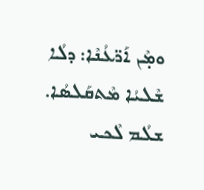ܘܡ̣ܶܢ ܐܰܪ̈ܥܳܢܶܐ: ܕܠܳܐ ܫܶܠܝܳܐ ܡܶܬܩܰܠܣܳܐ. ܫܠܳܡ ܠܶܟܝ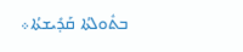ܒܬܽܘܠܬܳܐ ܩܰܕܺܝܫܬܳܐ܀